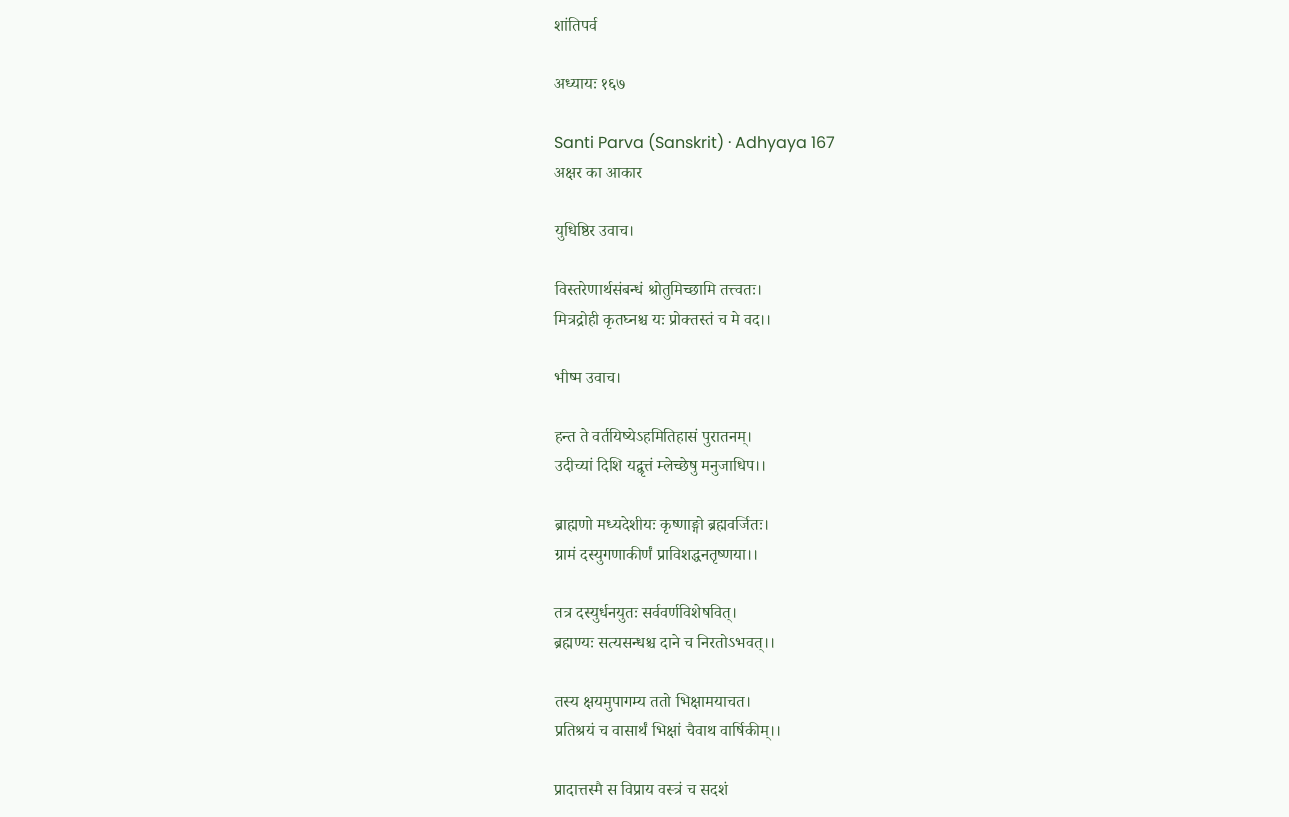शांतिपर्व

अध्यायः १६७

Santi Parva (Sanskrit) · Adhyaya 167
अक्षर का आकार

युधिष्ठिर उवाच।

विस्तरेणार्थसंबन्धं श्रोतुमिच्छामि तत्त्वतः।
मित्रद्रोही कृतघ्नश्च यः प्रोक्तस्तं च मे वद।।

भीष्म उवाच।

हन्त ते वर्तयिष्येऽहमितिहासं पुरातनम्।
उदीच्यां दिशि यद्वृत्तं म्लेच्छेषु मनुजाधिप।।

ब्राह्मणो मध्यदेशीयः कृष्णाङ्गो ब्रह्मवर्जितः।
ग्रामं दस्युगणाकीर्णं प्राविशद्धनतृष्णया।।

तत्र दस्युर्धनयुतः सर्ववर्णविशेषवित्।
ब्रह्मण्यः सत्यसन्धश्च दाने च निरतोऽभवत्।।

तस्य क्षयमुपागम्य ततो भिक्षामयाचत।
प्रतिश्रयं च वासार्थं भिक्षां चैवाथ वार्षिकीम्।।

प्रादात्तस्मै स विप्राय वस्त्रं च सदशं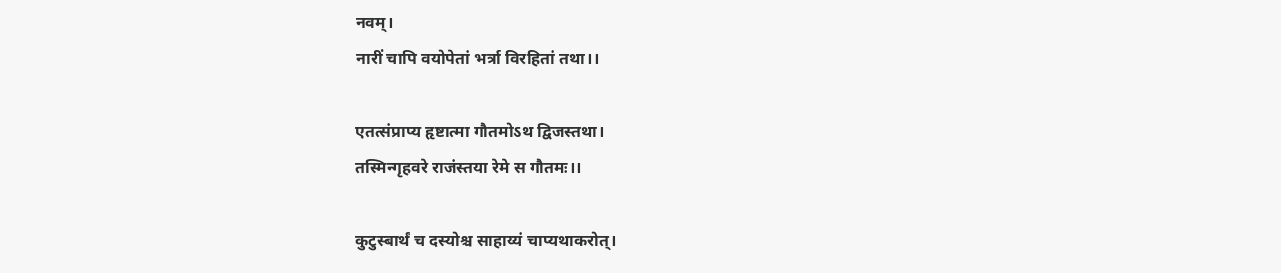नवम्।
नारीं चापि वयोपेतां भर्त्रा विरहितां तथा।।

एतत्संप्राप्य हृष्टात्मा गौतमोऽथ द्विजस्तथा।
तस्मिन्गृहवरे राजंस्तया रेमे स गौतमः।।

कुटुस्बार्थं च दस्योश्च साहाय्यं चाप्यथाकरोत्।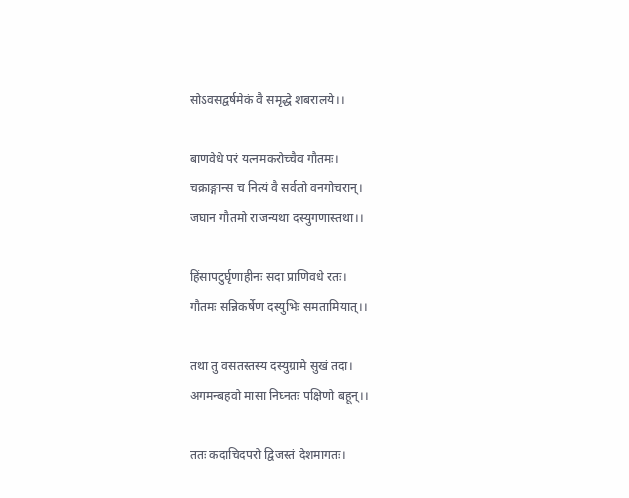सोऽवसद्वर्षमेकं वै समृद्धे शबरालये।।

बाणवेधे परं यत्नमकरोच्चैव गौतमः।
चक्राङ्गान्स च नित्यं वै सर्वतो वनगोचरान्।
जघान गौतमो राजन्यथा दस्युगणास्तथा।।

हिंसापटुर्घृणाहीनः सदा प्राणिवधे रतः।
गौतमः सन्निकर्षेण दस्युभिः समतामियात्।।

तथा तु वसतस्तस्य दस्युग्रामे सुखं तदा।
अगमन्बहवो मासा निघ्नतः पक्षिणो बहून्।।

ततः कदाचिदपरो द्विजस्तं देशमागतः।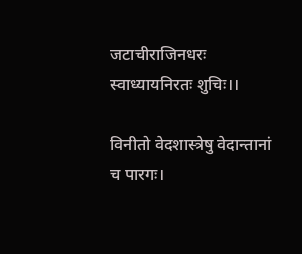जटाचीराजिनधरः स्वाध्यायनिरतः शुचिः।।

विनीतो वेदशास्त्रेषु वेदान्तानां च पारगः।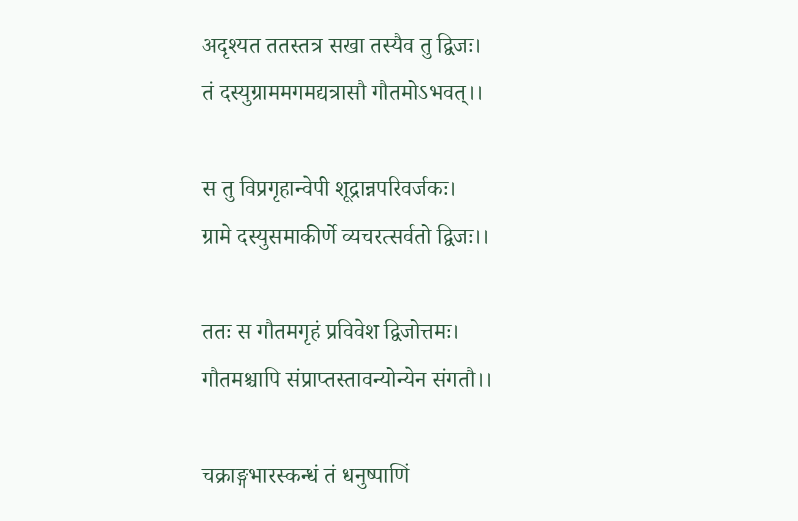अदृश्यत ततस्तत्र सखा तस्यैव तु द्विजः।
तं दस्युग्राममगमद्यत्रासौ गौतमोऽभवत्।।

स तु विप्रगृहान्वेपी शूद्रान्नपरिवर्जकः।
ग्रामे दस्युसमाकीर्णे व्यचरत्सर्वतो द्विजः।।

ततः स गौतमगृहं प्रविवेश द्विजोत्तमः।
गौतमश्चापि संप्राप्तस्तावन्योन्येन संगतौ।।

चक्राङ्गभारस्कन्धं तं धनुष्पाणिं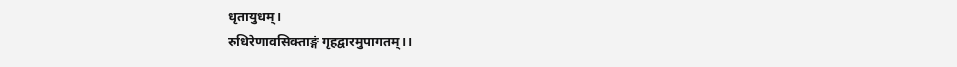धृतायुधम्।
रुधिरेणावसिक्ताङ्गं गृहद्वारमुपागतम्।।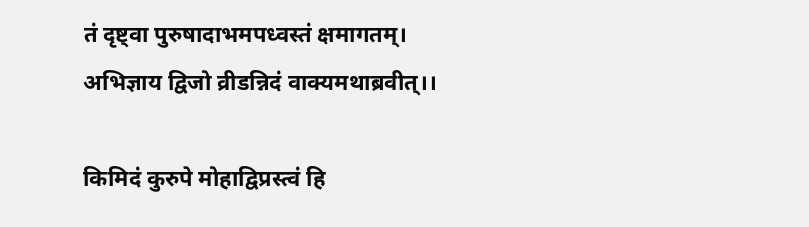तं दृष्ट्वा पुरुषादाभमपध्वस्तं क्षमागतम्।
अभिज्ञाय द्विजो व्रीडन्निदं वाक्यमथाब्रवीत्।।

किमिदं कुरुपे मोहाद्विप्रस्त्वं हि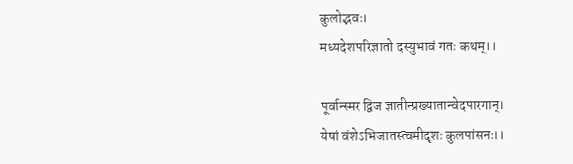कुलोद्भवः।
मध्यदेशपरिज्ञातो दस्युभावं गतः कथम्।।

पूर्वान्स्मर द्विज ज्ञातीन्प्रख्यातान्वेदपारगान्।
येषां वंशेऽभिजातस्त्वमीदृशः कुलपांसनः।।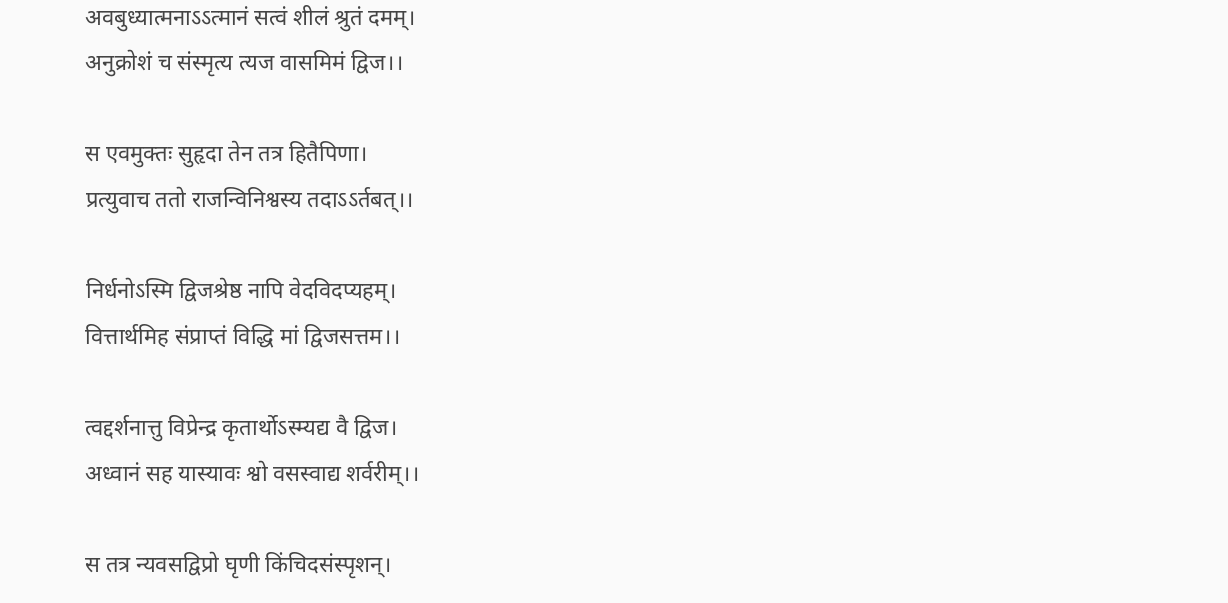अवबुध्यात्मनाऽऽत्मानं सत्वं शीलं श्रुतं दमम्।
अनुक्रोशं च संस्मृत्य त्यज वासमिमं द्विज।।

स एवमुक्तः सुहृदा तेन तत्र हितैपिणा।
प्रत्युवाच ततो राजन्विनिश्वस्य तदाऽऽर्तबत्।।

निर्धनोऽस्मि द्विजश्रेष्ठ नापि वेदविदप्यहम्।
वित्तार्थमिह संप्राप्तं विद्धि मां द्विजसत्तम।।

त्वद्दर्शनात्तु विप्रेन्द्र कृतार्थोऽस्म्यद्य वै द्विज।
अध्वानं सह यास्यावः श्वो वसस्वाद्य शर्वरीम्।।

स तत्र न्यवसद्विप्रो घृणी किंचिदसंस्पृशन्।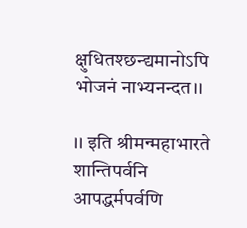क्षुधितश्छन्द्यमानोऽपि भोजनं नाभ्यनन्दत।।

।। इति श्रीमन्महाभारते शान्तिपर्वनि
आपद्धर्मपर्वणि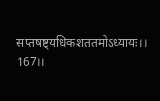सप्तषष्ट्यधिकशततमोऽध्यायः।। 167।।